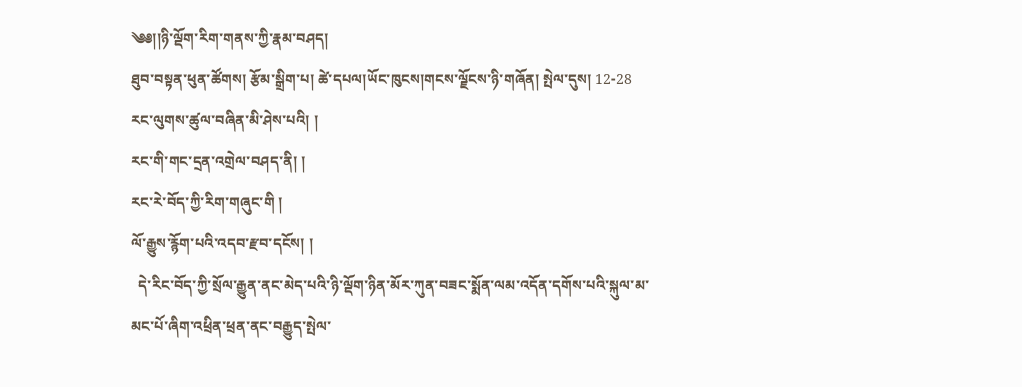༄༅།།ཉི་ལྡོག་རིག་གནས་ཀྱི་རྣམ་བཤད།
ཐུབ་བསྟན་ཕུན་ཚོགས། རྩོམ་སྒྲིག་པ། ཚེ་དཔལ།ཡོང་ཁུངས།གངས་ལྗོངས་ཉི་གཞོན། སྤེལ་དུས། 12-28
རང་ལུགས་ཚུལ་བཞིན་མི་ཤེས་པའི། །
རང་གི་གང་དྲན་འགྲེལ་བཤད་ནི། །
རང་རེ་བོད་ཀྱི་རིག་གཞུང་གི །
ལོ་རྒྱུས་རྙོག་པའི་འདབ་རྫབ་དངོས། །
  དེ་རིང་བོད་ཀྱི་སྲོལ་རྒྱུན་ནང་མེད་པའི་ཉི་ལྡོག་ཉིན་མོར་ཀུན་བཟང་སྨོན་ལམ་འདོན་དགོས་པའི་སྐུལ་མ་མང་པོ་ཞིག་འཕྲིན་ཕྲན་ནང་བརྒྱུད་སྤེལ་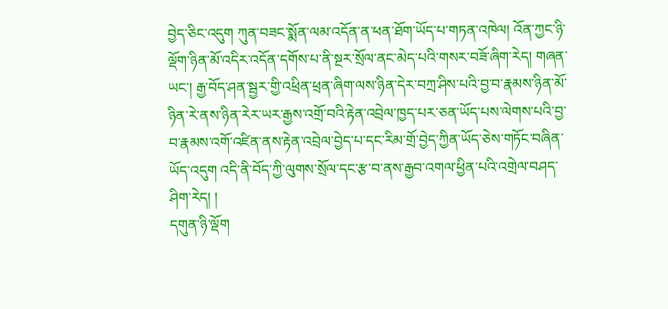བྱེད་ཅིང་འདུག ཀུན་བཟང་སྨོན་ལམ་འདོན་ན་ཕན་ཐོག་ཡོད་པ་གཏན་འཁེལ། འོན་ཀྱང་ཉི་ལྡོག་ཉིན་མོ་འདིར་འདོན་དགོས་པ་ནི་སྔར་སྲོལ་ནང་མེད་པའི་གསར་བཟོ་ཞིག་རེད། གཞན་ཡང་། རྒྱ་བོད་ཤན་སྦྱར་གྱི་འཕྲིན་ཕྲན་ཞིག་ལས་ཉིན་དེར་བཀྲ་ཤིས་པའི་བྱ་བ་རྣམས་ཉིན་མོ་ཉིན་རེ་ནས་ཉིན་རེར་ཡར་རྒྱས་འགྲོ་བའི་རྟེན་འབྲེལ་ཁྱད་པར་ཅན་ཡོད་པས་ལེགས་པའི་བྱ་བ་རྣམས་འགོ་འཛིན་ནས་རྟེན་འབྲེལ་བྱེད་པ་དང་རིམ་གྲོ་བྱེད་ཀྱིན་ཡོད་ཅེས་གཏོང་བཞིན་ཡོད་འདུག འདི་ནི་བོད་ཀྱི་ལུགས་སྲོལ་དང་རྩ་བ་ནས་རྒྱབ་འགལ་ཕྱིན་པའི་འགྲེལ་བཤད་ཤིག་རེད། །
དགུན་ཉི་ལྡོག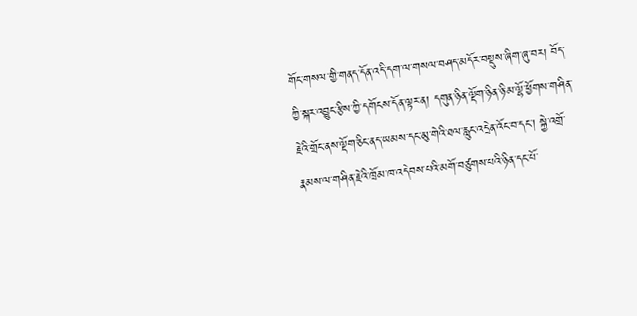གོང་གསལ་གྱི་གནད་དོན་འདི་དག་ལ་གསལ་བཤད་མདོར་བསྡུས་ཞིག་ཞུ་བར། བོད་ཀྱི་སྐར་འབྱུང་རྩིས་ཀྱི་དགོངས་དོན་ལྟར་ན། དགུན་ཉིན་ལྡོག་ཉིན་ཉི་མ་ལྷོ་ཕྱོགས་གཤིན་རྗེའི་གྲོང་ནས་ལྡོག་ཅིང་ནད་ཡམས་དང་མུ་གེའི་ཐལ་རླུང་འདྲེན་འོང་བ་དང་། སྐྱེ་འགྲོ་རྣམས་ལ་གཤིན་རྗེའི་ཁྲོམ་ཁ་འདེབས་པའི་མགོ་བཙུགས་པའི་ཉིན་དང་པོ་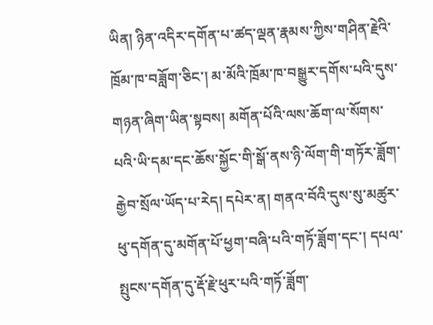ཡིན། ཉིན་འདིར་དགོན་པ་ཚད་ལྡན་རྣམས་ཀྱིས་གཤིན་རྗེའི་ཁྲོམ་ཁ་བཟློག་ཅིང་། མ་མོའི་ཁྲོམ་ཁ་བསྒྱུར་དགོས་པའི་དུས་གཉན་ཞིག་ཡིན་སྟབས། མགོན་པོའི་ལས་ཆོག་ལ་སོགས་པའི་ཡི་དམ་དང་ཆོས་སྐྱོང་གི་སྒོ་ནས་ཉི་ལོག་གི་གཏོར་ཟློག་རྒྱེབ་སྲོལ་ཡོད་པ་རེད། དཔེར་ན། གནའ་བོའི་དུས་སུ་མཚུར་ཕུ་དགོན་དུ་མགོན་པོ་ཕྱག་བཞི་པའི་གཏོ་ཟློག་དང་། དཔལ་སྤུངས་དགོན་དུ་རྡོ་རྗེ་ཕུར་པའི་གཏོ་ཟློག་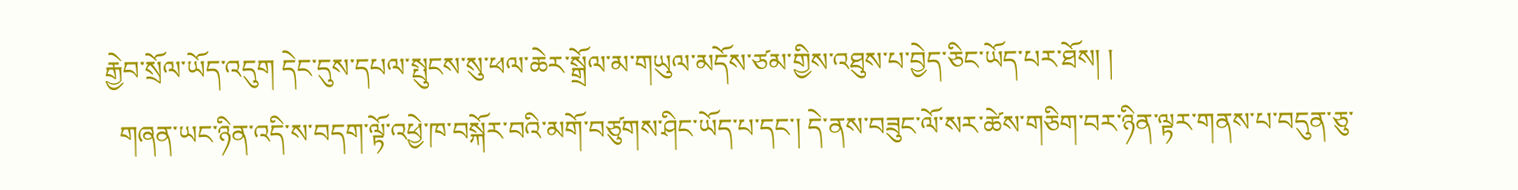རྒྱེབ་སྲོལ་ཡོད་འདུག དེང་དུས་དཔལ་སྤུངས་སུ་ཕལ་ཆེར་སྒྲོལ་མ་གཡུལ་མདོས་ཙམ་གྱིས་འཐུས་པ་བྱེད་ཅིང་ཡོད་པར་ཐོས། །
  གཞན་ཡང་ཉིན་འདི་ས་བདག་ལྟོ་འཕྱེ་ཁ་བསྐོར་བའི་མགོ་བཙུགས་ཤིང་ཡོད་པ་དང་། དེ་ནས་བཟུང་ལོ་སར་ཚེས་གཅིག་བར་ཉིན་ལྟར་གནས་པ་བདུན་ཅུ་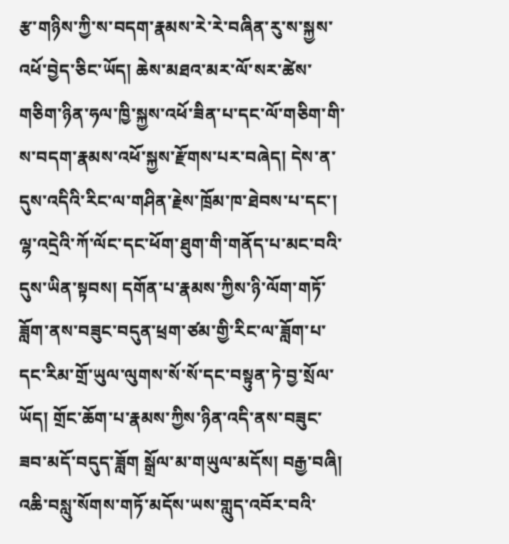རྩ་གཉིས་ཀྱི་ས་བདག་རྣམས་རེ་རེ་བཞིན་རུ་ས་སྐྱས་འཕོ་བྱེད་ཅིང་ཡོད། ཆེས་མཐའ་མར་ལོ་སར་ཚེས་གཅིག་ཉིན་ཧལ་ཁྱི་སྐྱས་འཕོ་ཟིན་པ་དང་ལོ་གཅིག་གི་ས་བདག་རྣམས་འཕོ་སྐྱས་རྫོགས་པར་བཞེད། དེས་ན་དུས་འདིའི་རིང་ལ་གཤིན་རྗེས་ཁྲོམ་ཁ་ཐེབས་པ་དང་། ལྷ་འདྲེའི་ཀོ་ལོང་དང་ཕོག་ཐུག་གི་གནོད་པ་མང་བའི་དུས་ཡིན་སྟབས། དགོན་པ་རྣམས་ཀྱིས་ཉི་ལོག་གཏོ་ཟློག་ནས་བཟུང་བདུན་ཕྲག་ཙམ་གྱི་རིང་ལ་ཟློག་པ་དང་རིམ་གྲོ་ཡུལ་ལུགས་སོ་སོ་དང་བསྟུན་ཏེ་བྱ་སྲོལ་ཡོད། གྲོང་ཆོག་པ་རྣམས་ཀྱིས་ཉིན་འདི་ནས་བཟུང་ཟབ་མདོ་བདུད་ཟློག སྒྲོལ་མ་གཡུལ་མདོས། བརྒྱ་བཞི། འཆི་བསླུ་སོགས་གཏོ་མདོས་ཡས་གླུད་འབོར་བའི་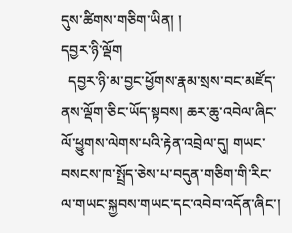དུས་ཚིགས་གཅིག་ཡིན། །
དབྱར་ཉི་ལྡོག
  དབྱར་ཉི་མ་བྱང་ཕྱོགས་རྣམ་སྲས་བང་མཛོད་ནས་ལྡོག་ཅིང་ཡོད་སྟབས། ཆར་ཆུ་འབེལ་ཞིང་ལོ་ཕྱུགས་ལེགས་པའི་རྟེན་འབྲེལ་དུ། གཡང་བསངས་ཁ་སྤྲོད་ཅེས་པ་བདུན་གཅིག་གི་རིང་ལ་གཡང་སྐྱབས་གཡང་དང་འབེབ་འདོན་ཞིང་།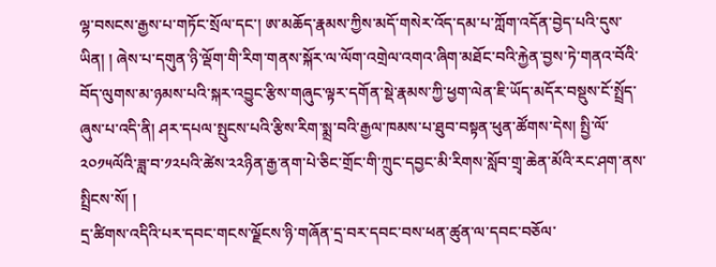ལྷ་བསངས་རྒྱས་པ་གཏོང་སྲོལ་དང་། ཨ་མཆོད་རྣམས་ཀྱིས་མདོ་གསེར་འོད་དམ་པ་ཀློག་འདོན་བྱེད་པའི་དུས་ཡིན། ། ཞེས་པ་དགུན་ཉི་ལྡོག་གི་རིག་གནས་སྐོར་ལ་ལོག་འགྲེལ་འགའ་ཞིག་མཐོང་བའི་རྐྱེན་བྱས་ཏེ་གནའ་བོའི་བོད་ལུགས་མ་ཉམས་པའི་སྐར་འབྱུང་རྩིས་གཞུང་ལྟར་དགོན་སྡེ་རྣམས་ཀྱི་ཕྱག་ལེན་ཇི་ཡོད་མདོར་བསྡུས་ངོ་སྤྲོད་ཞུས་པ་འདི་ནི། ཤར་དཔལ་སྤུངས་པའི་རྩིས་རིག་སྨྲ་བའི་རྒྱལ་ཁམས་པ་ཐུབ་བསྟན་ཕུན་ཚོགས་དེས། སྤྱི་ལོ་༢༠༡༥ལོའི་ཟླ་བ་༡༢པའི་ཚེས་༢༢ཉིན་རྒྱ་ནག་པེ་ཅིང་གྲོང་གི་ཀྲུང་དབྱང་མི་རིགས་སློབ་གྲྭ་ཆེན་མོའི་རང་ཤག་ནས་སྤྲིངས་སོ། །
དྲ་ཚིགས་འདིའི་པར་དབང་གངས་ལྗོངས་ཉི་གཞོན་དྲ་བར་དབང་བས་ཕན་ཚུན་ལ་དབང་བཅོལ་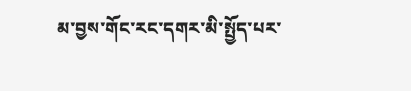མ་བྱས་གོང་རང་དགར་མི་སྤྱོད་པར་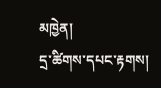མཁྱེན།
དྲ་ཚིགས་དཔང་རྟགས།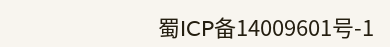蜀ICP备14009601号-1